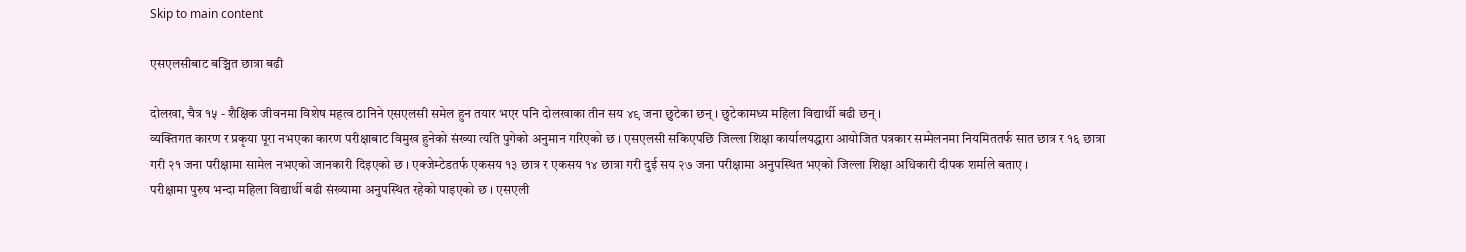Skip to main content

एसएलसीबाट बञ्चित छात्रा बढी

दोलखा, चैत्र १५ - शैक्षिक जीवनमा विशेष महत्व ठानिने एसएलसी समेल हुन तयार भएर पनि दोलखाका तीन सय ४९ जना छुटेका छन् । छुटेकामध्य महिला विद्यार्थी बढी छन् ।
व्यक्तिगत कारण र प्रकृया पूरा नभएका कारण परीक्षाबाट विमुख हुनेको संख्या त्यति पुगेको अनुमान गरिएको छ । एसएलसी सकिएपछि जिल्ला शिक्षा कार्यालयद्धारा आयोजित पत्रकार सम्मेलनमा नियमिततर्फ सात छात्र र १६ छात्रा गरी २१ जना परीक्षामा सामेल नभएको जानकारी दिइएको छ । एक्जेम्टेडतर्फ एकसय १३ छात्र र एकसय १४ छात्रा गरी दुई सय २७ जना परीक्षामा अनुपस्थित भएको जिल्ला शिक्षा अधिकारी दीपक शर्माले बताए ।
परीक्षामा पुरुष भन्दा महिला विद्यार्थी बढी संख्यामा अनुपस्थित रहेको पाइएको छ । एसएली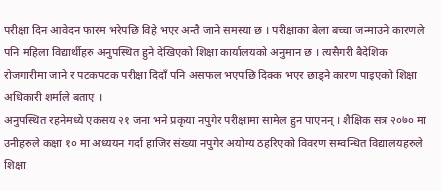परीक्षा दिन आवेदन फारम भरेपछि विहे भएर अन्तै जाने समस्या छ । परीक्षाका बेला बच्चा जन्माउने कारणले पनि महिला विद्यार्थीहरु अनुपस्थित हुने देखिएको शिक्षा कार्यालयको अनुमान छ । त्यसैगरी बैदेशिक रोजगारीमा जाने र पटकपटक परीक्षा दिदाँ पनि असफल भएपछि दिक्क भएर छाड्ने कारण पाइएको शिक्षा अधिकारी शर्माले बताए ।
अनुपस्थित रहनेमध्ये एकसय २१ जना भने प्रकृया नपुगेर परीक्षामा सामेल हुन पाएनन् । शैक्षिक सत्र २०७० मा उनीहरुले कक्षा १० मा अध्ययन गर्दा हाजिर संख्या नपुगेर अयोग्य ठहरिएको विवरण सम्वन्धित विद्यालयहरुले शिक्षा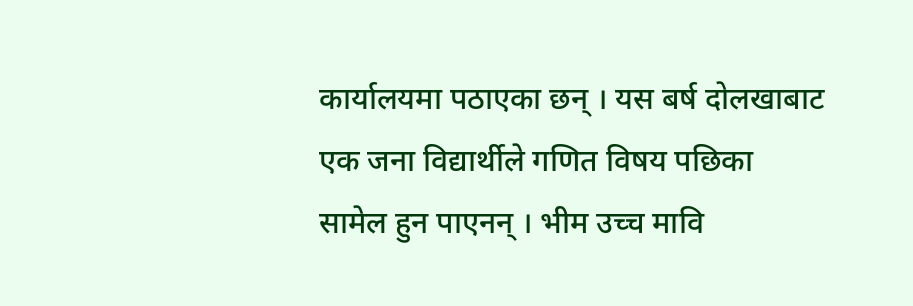कार्यालयमा पठाएका छन् । यस बर्ष दोलखाबाट एक जना विद्यार्थीले गणित विषय पछिका सामेल हुन पाएनन् । भीम उच्च मावि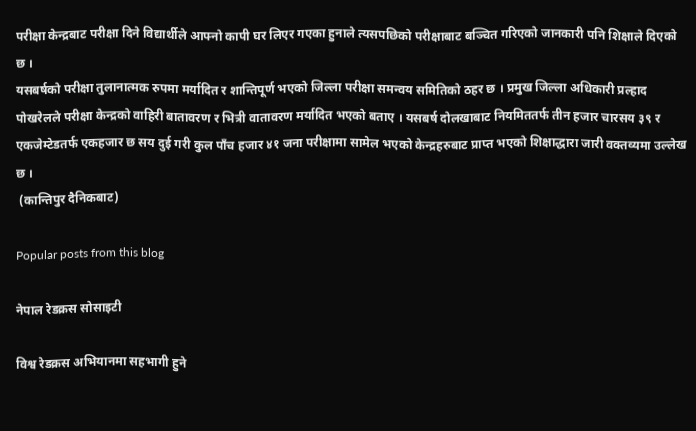परीक्षा केन्द्रबाट परीक्षा दिने विद्यार्थीले आफ्नो कापी घर लिएर गएका हुनाले त्यसपछिको परीक्षाबाट बञ्चित गरिएको जानकारी पनि शिक्षाले दिएको छ ।
यसबर्षको परीक्षा तुलानात्मक रुपमा मर्यादित र शान्तिपूर्ण भएको जिल्ला परीक्षा समन्वय समितिको ठहर छ । प्रमुख जिल्ला अधिकारी प्रल्हाद पोखरेलले परीक्षा केन्द्रको वाहिरी बातावरण र भित्री वातावरण मर्यादित भएको बताए । यसबर्ष दोलखाबाट नियमिततर्फ तीन हजार चारसय ३९ र एकजेम्टेडतर्फ एकहजार छ सय दुई गरी कुल पाँच हजार ४१ जना परीक्षामा सामेल भएको केन्द्रहरुबाट प्राप्त भएको शिक्षाद्धारा जारी वक्तव्यमा उल्लेख छ ।
 (कान्तिपुर दैनिकबाट)

Popular posts from this blog

नेपाल रेडक्रस सोसाइटी

विश्व रेडक्रस अभियानमा सहभागी हुने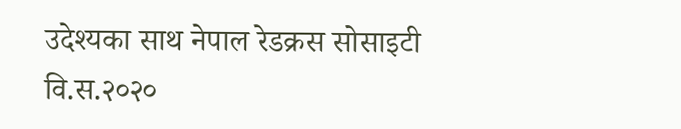उदेश्यका साथ नेपाल रेडक्रस सोसाइटी वि.स.२०२०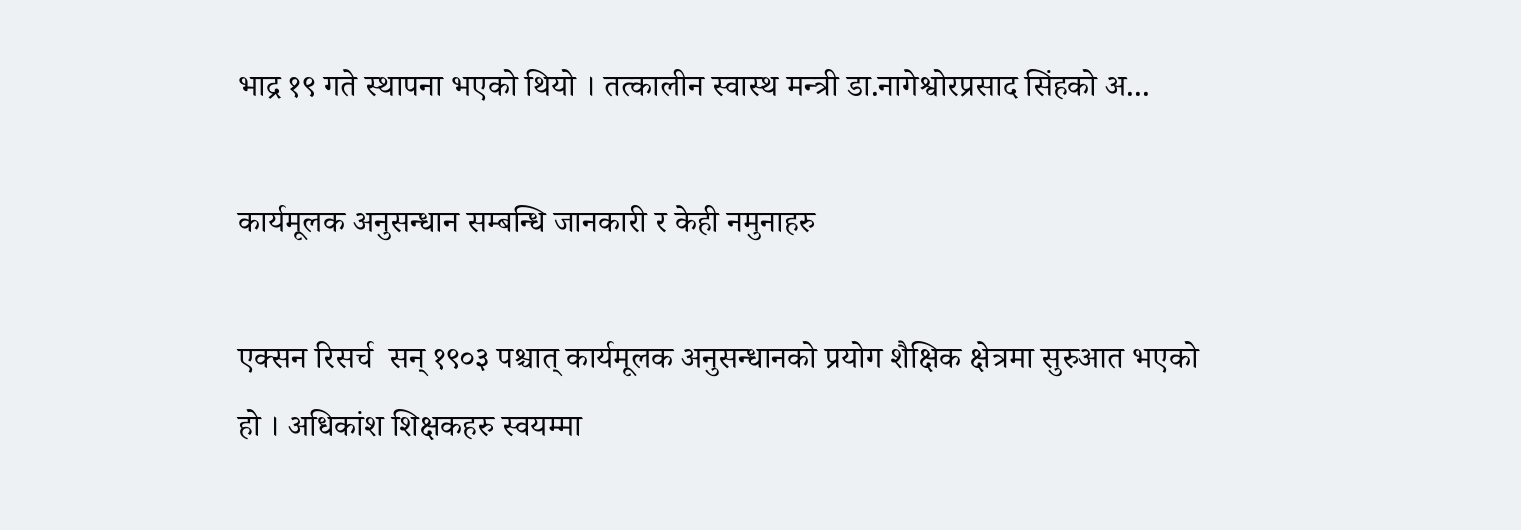भाद्र १९ गते स्थापना भएको थियो । तत्कालीन स्वास्थ मन्त्री डा.नागेश्वोरप्रसाद सिंहको अ...

कार्यमूलक अनुसन्धान सम्बन्धि जानकारी र केही नमुनाहरु

एक्सन रिसर्च  सन् १९०३ पश्चात् कार्यमूलक अनुसन्धानको प्रयोग शैक्षिक क्षेत्रमा सुरुआत भएको हो । अधिकांश शिक्षकहरु स्वयम्मा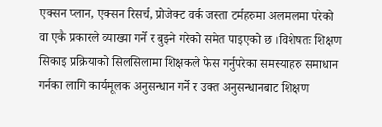एक्सन प्लान, एक्सन रिसर्च, प्रोजेक्ट वर्क जस्ता टर्महरुमा अलमलमा परेको वा एकै प्रकारले व्याख्या गर्ने र बुझ्ने गरेको समेत पाइएको छ ।विशेषतः शिक्षण सिकाइ प्रक्रियाको सिलसिलामा शिक्षकले फेस गर्नुपरेका समस्याहरु समाधान गर्नका लागि कार्यमूलक अनुसन्धान गर्ने र उक्त अनुसन्धानबाट शिक्षण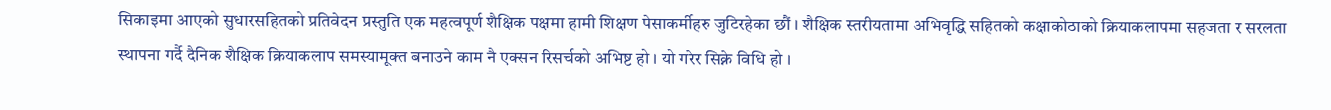सिकाइमा आएको सुधारसहितको प्रतिवेदन प्रस्तुति एक महत्वपूर्ण शैक्षिक पक्षमा हामी शिक्षण पेसाकर्मीहरु जुटिरहेका छौं । शैक्षिक स्तरीयतामा अभिवृद्धि सहितको कक्षाकोठाको क्रियाकलापमा सहजता र सरलता स्थापना गर्दै दैनिक शैक्षिक क्रियाकलाप समस्यामूक्त बनाउने काम नै एक्सन रिसर्चको अभिष्ट हो । यो गरेर सिक्ने विधि हो ।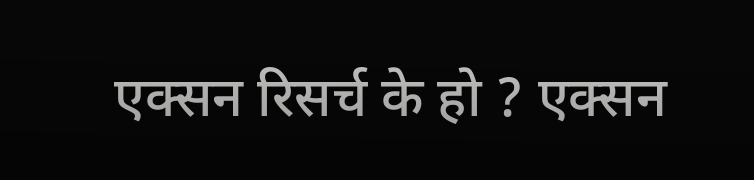एक्सन रिसर्च के हो ? एक्सन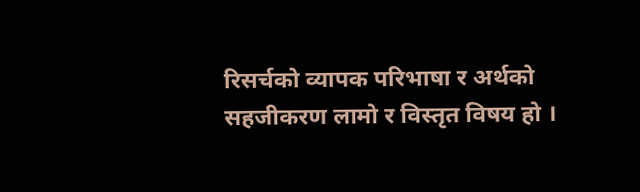रिसर्चको व्यापक परिभाषा र अर्थको सहजीकरण लामो र विस्तृत विषय हो ।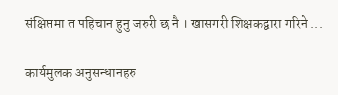संक्षिप्तमा त पहिचान हुनु जरुरी छ नै । खासगरी शिक्षकद्वारा गरिने ...

कार्यमुलक अनुसन्धानहरु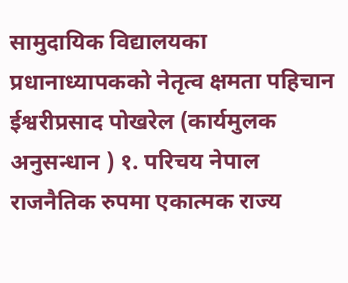सामुदायिक विद्यालयका प्रधानाध्यापकको नेतृत्व क्षमता पहिचान ईश्वरीप्रसाद पोखरेल (कार्यमुलक अनुसन्धान ) १. परिचय नेपाल राजनैतिक रुपमा एकात्मक राज्य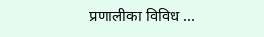प्रणालीका विविध ...